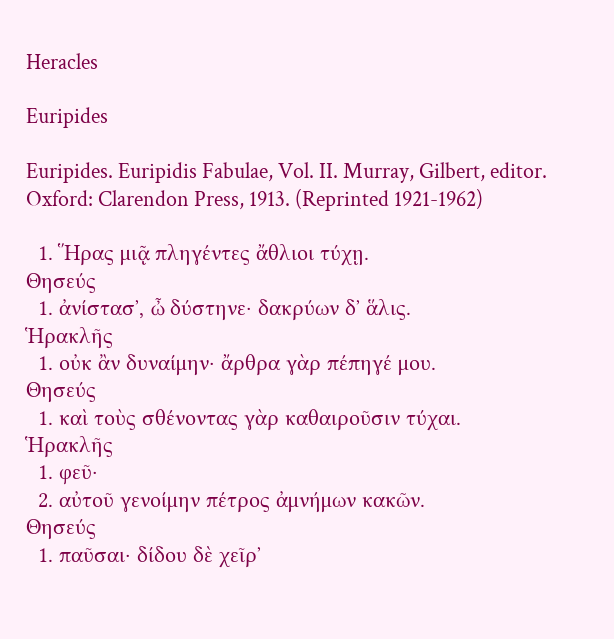Heracles

Euripides

Euripides. Euripidis Fabulae, Vol. II. Murray, Gilbert, editor. Oxford: Clarendon Press, 1913. (Reprinted 1921-1962)

  1. Ἥρας μιᾷ πληγέντες ἄθλιοι τύχῃ.
Θησεύς
  1. ἀνίστασʼ, ὦ δύστηνε· δακρύων δʼ ἅλις.
Ἡρακλῆς
  1. οὐκ ἂν δυναίμην· ἄρθρα γὰρ πέπηγέ μου.
Θησεύς
  1. καὶ τοὺς σθένοντας γὰρ καθαιροῦσιν τύχαι.
Ἡρακλῆς
  1. φεῦ·
  2. αὐτοῦ γενοίμην πέτρος ἀμνήμων κακῶν.
Θησεύς
  1. παῦσαι· δίδου δὲ χεῖρʼ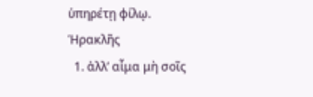ὑπηρέτῃ φίλῳ.
Ἡρακλῆς
  1. ἀλλʼ αἷμα μὴ σοῖς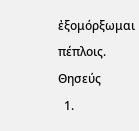ἐξομόρξωμαι πέπλοις.
Θησεύς
  1.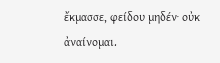ἔκμασσε, φείδου μηδέν· οὐκ ἀναίνομαι.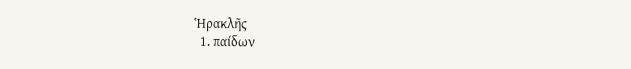Ἡρακλῆς
  1. παίδων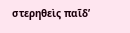στερηθεὶς παῖδʼ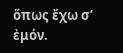ὅπως ἔχω σʼ ἐμόν.